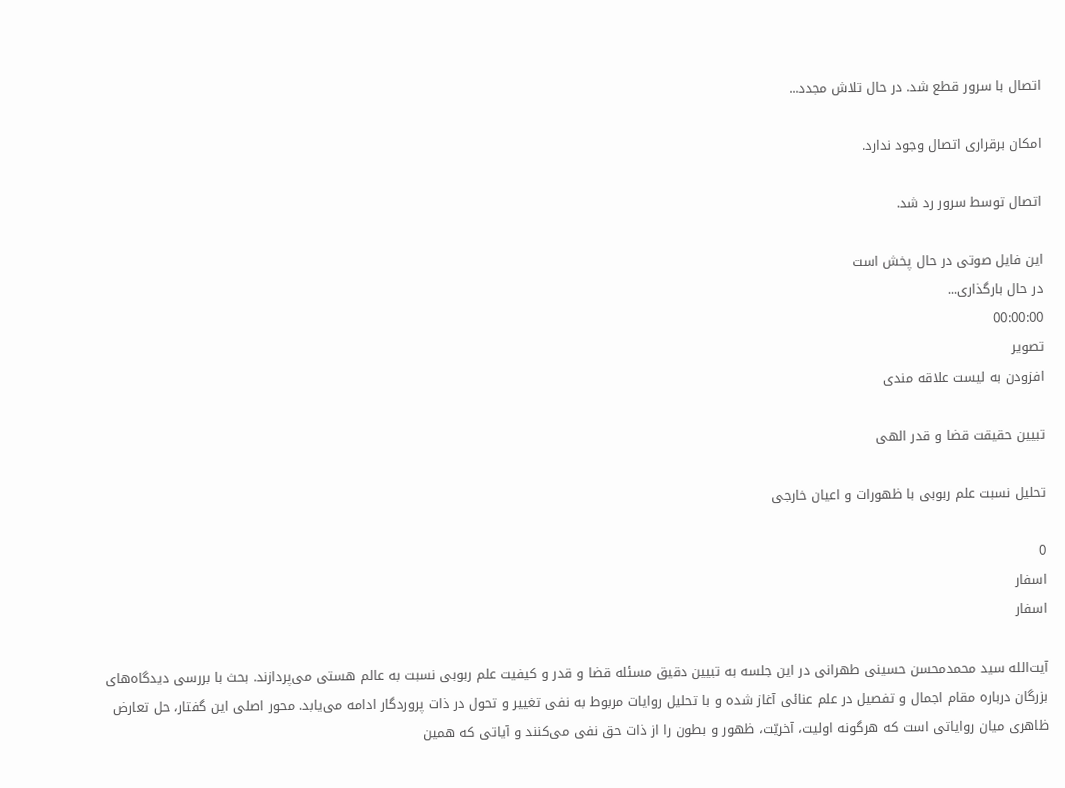اتصال با سرور قطع شد. در حال تلاش مجدد...

امکان برقراری اتصال وجود ندارد.

اتصال توسط سرور رد شد.

این فایل صوتی در حال پخش است
در حال بارگذاری...
00:00:00
تصویر
افزودن به لیست علاقه مندی

تبیین حقیقت قضا و قدر الهی

تحلیل نسبت علم ربوبی با ظهورات و اعیان خارجی

0
اسفار
اسفار

آیت‌الله سید محمدمحسن حسینی طهرانی در این جلسه به تبیین دقیق مسئله قضا و قدر و کیفیت علم ربوبی نسبت به عالم هستی می‌پردازند. بحث با بررسی دیدگاه‌های بزرگان درباره مقام اجمال و تفصیل در علم عنائی آغاز شده و با تحلیل روایات مربوط به نفی تغییر و تحول در ذات پروردگار ادامه می‌یابد. محور اصلی این گفتار، حل تعارض ظاهری میان روایاتی است که هرگونه اولیت، آخریّت، ظهور و بطون را از ذات حق نفی می‌کنند و آیاتی که همین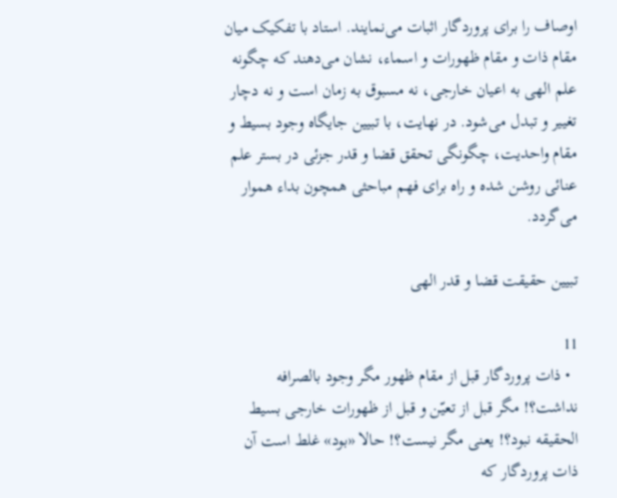اوصاف را برای پروردگار اثبات می‌نمایند. استاد با تفکیک میان مقام ذات و مقام ظهورات و اسماء، نشان می‌دهند که چگونه علم الهی به اعیان خارجی، نه مسبوق به زمان است و نه دچار تغییر و تبدل می‌شود. در نهایت، با تبیین جایگاه وجود بسیط و مقام واحدیت، چگونگی تحقق قضا و قدر جزئی در بستر علم عنائی روشن شده و راه برای فهم مباحثی همچون بداء هموار می‌گردد.

تبیین حقیقت قضا و قدر الهی

11
  • ذات پروردگار قبل از مقام ظهور مگر وجود بالصرافه نداشت؟! مگر قبل از تعیّن و قبل از ظهورات خارجی بسیط الحقیقه نبود؟! یعنی مگر نیست؟! حالا «بود» غلط است آن ذات پروردگار که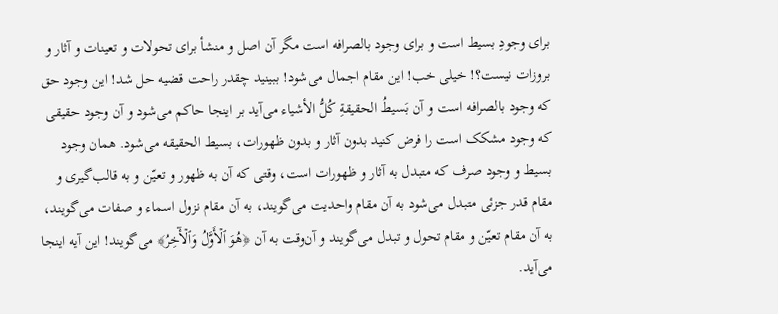برای وجودِ بسیط است و برای وجود بالصرافه است مگر آن اصل و منشأ برای تحولات و تعینات و آثار و بروزات نیست؟! خیلی خب! این مقام اجمال می‌شود! ببینید چقدر راحت قضیه حل شد! این وجود حق که وجود بالصرافه است و آن بَسیطُ الحقیقةِ کُلُّ الأشیاء می‌آید بر اینجا حاکم می‌شود و آن وجود حقیقی که وجود مشکک است را فرض کنید بدون آثار و بدون ظهورات، بسیط الحقیقه می‌شود. همان وجود بسیط و وجود صرف که متبدل به آثار و ظهورات است، وقتی که آن به ظهور و تعیّن و به قالب‌گیری و مقام قدر جزئی متبدل می‌شود به آن مقام واحدیت می‌گویند، به آن مقام نزول اسماء و صفات می‌گویند، به آن مقام تعیّن و مقام تحول و تبدل می‌گویند و آن‌وقت به آن ﴿هُوَ ٱلۡأَوَّلُ وَٱلۡأٓخِرُ﴾ می‌گویند! این آیه اینجا می‌آید.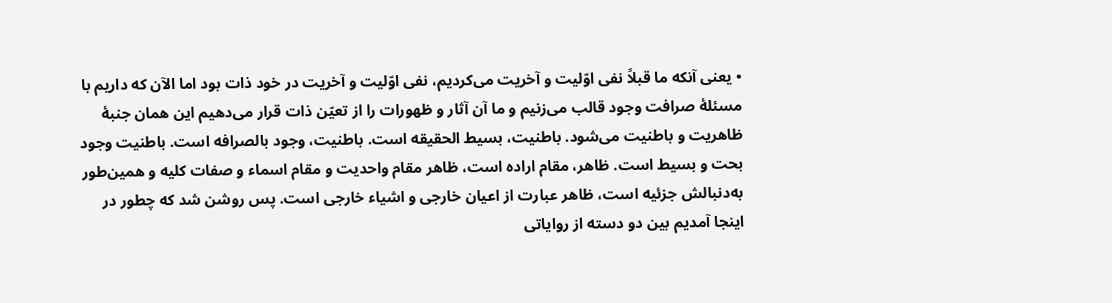• یعنی آنکه ما قبلاً نفی اوّلیت و آخریت می‌کردیم، نفی اوّلیت و آخریت در خود ذات بود اما الآن که داریم با مسئلۀ صرافت وجود قالب می‌زنیم و ما آن آثار و ظهورات را از تعیّن ذات قرار می‌دهیم این همان جنبۀ ظاهریت و باطنیت می‌شود. باطنیت، بسیط الحقیقه است. باطنیت، وجود بالصرافه است. باطنیت وجود بحت و بسیط است. ظاهر، مقام اراده است، ظاهر مقام واحدیت و مقام اسماء و صفات کلیه و همین‌طور به‌دنبالش جزئیه است، ظاهر عبارت از اعیان خارجی و اشیاء خارجی است. پس روشن شد که چطور در اینجا آمدیم بین دو دسته از روایاتی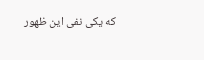که یکی نفی این ظهور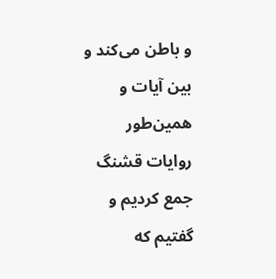و باطن می‌کند و بین آیات و همین‌طور روایات قشنگ جمع کردیم و گفتیم که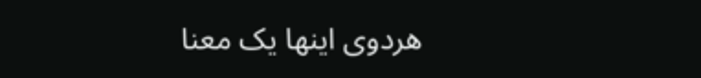هردوی اینها یک معنا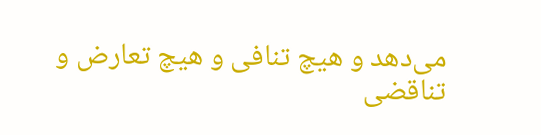می‌دهد و هیچ تنافی و هیچ تعارض و تناقضی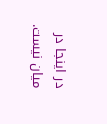در اینجا در میان نیست.